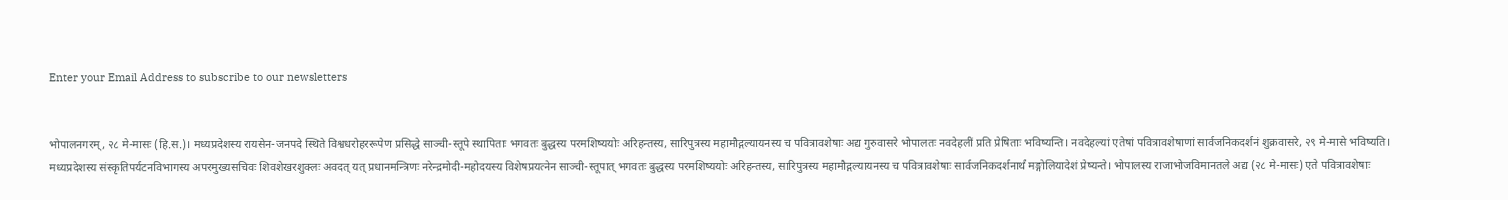Enter your Email Address to subscribe to our newsletters


भोपालनगरम्, २८ मे-मासः (हि.स.)। मध्यप्रदेशस्य रायसेन-जनपदे स्थिते विश्वधरोहररूपेण प्रसिद्धे साञ्ची-स्तूपे स्थापिताः भगवतः बुद्धस्य परमशिष्ययोः अरिहन्तस्य, सारिपुत्रस्य महामौद्गल्यायनस्य च पवित्रावशेषाः अद्य गुरुवासरे भोपालतः नवदेहलीं प्रति प्रेषिताः भविष्यन्ति। नवदेहल्यां एतेषां पवित्रावशेषाणां सार्वजनिकदर्शनं शुक्रवासरे, २९ मे-मासे भविष्यति।
मध्यप्रदेशस्य संस्कृतिपर्यटनविभागस्य अपरमुख्यसचिवः शिवशेखरशुक्लः अवदत् यत् प्रधानमन्त्रिणः नरेन्द्रमोदी-महोदयस्य विशेषप्रयत्नेन साञ्ची-स्तूपात् भगवतः बुद्धस्य परमशिष्ययोः अरिहन्तस्य, सारिपुत्रस्य महामौद्गल्यायनस्य च पवित्रावशेषाः सार्वजनिकदर्शनार्थं मङ्गोलियादेशं प्रेष्यन्ते। भोपालस्य राजाभोजविमानतले अद्य (२८ मे-मासः) एते पवित्रावशेषाः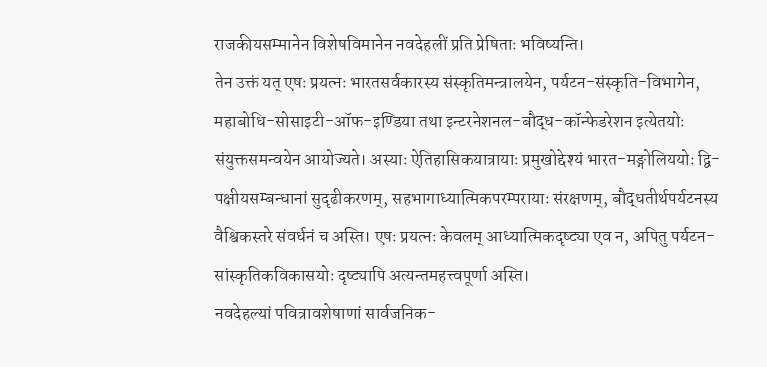राजकीयसम्मानेन विशेषविमानेन नवदेहलीं प्रति प्रेषिताः भविष्यन्ति।
तेन उक्तं यत् एषः प्रयत्नः भारतसर्वकारस्य संस्कृतिमन्त्रालयेन, पर्यटन-संस्कृति-विभागेन, महाबोधि-सोसाइटी-ऑफ-इण्डिया तथा इन्टरनेशनल-बौद्ध-कॉन्फेडरेशन इत्येतयोः संयुक्तसमन्वयेन आयोज्यते। अस्याः ऐतिहासिकयात्रायाः प्रमुखोद्देश्यं भारत-मङ्गोलिययोः द्वि-पक्षीयसम्बन्धानां सुदृढीकरणम्, सहभागाध्यात्मिकपरम्परायाः संरक्षणम्, बौद्धतीर्थपर्यटनस्य वैश्विकस्तरे संवर्धनं च अस्ति। एषः प्रयत्नः केवलम् आध्यात्मिकदृष्ट्या एव न, अपितु पर्यटन-सांस्कृतिकविकासयोः दृष्ट्यापि अत्यन्तमहत्त्वपूर्णा अस्ति।
नवदेहल्यां पवित्रावशेषाणां सार्वजनिक-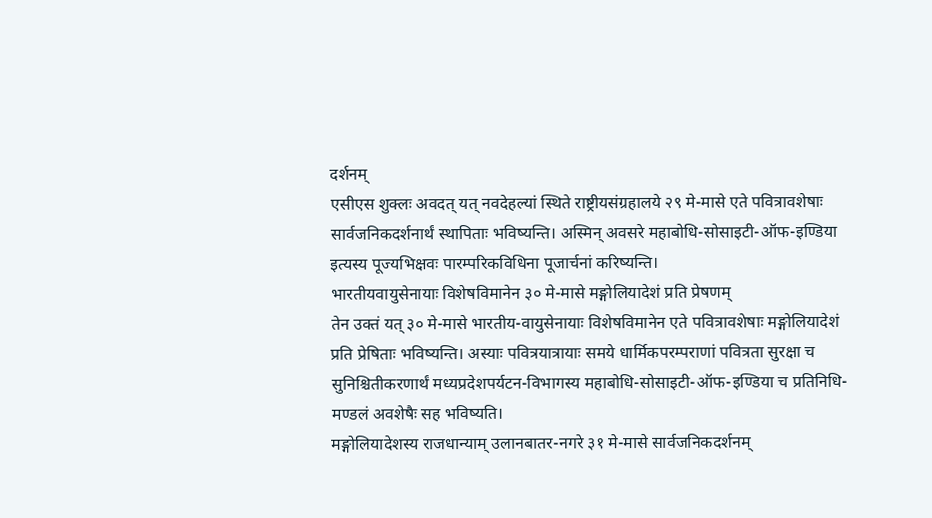दर्शनम्
एसीएस शुक्लः अवदत् यत् नवदेहल्यां स्थिते राष्ट्रीयसंग्रहालये २९ मे-मासे एते पवित्रावशेषाः सार्वजनिकदर्शनार्थं स्थापिताः भविष्यन्ति। अस्मिन् अवसरे महाबोधि-सोसाइटी-ऑफ-इण्डिया इत्यस्य पूज्यभिक्षवः पारम्परिकविधिना पूजार्चनां करिष्यन्ति।
भारतीयवायुसेनायाः विशेषविमानेन ३० मे-मासे मङ्गोलियादेशं प्रति प्रेषणम्
तेन उक्तं यत् ३० मे-मासे भारतीय-वायुसेनायाः विशेषविमानेन एते पवित्रावशेषाः मङ्गोलियादेशं प्रति प्रेषिताः भविष्यन्ति। अस्याः पवित्रयात्रायाः समये धार्मिकपरम्पराणां पवित्रता सुरक्षा च सुनिश्चितीकरणार्थं मध्यप्रदेशपर्यटन-विभागस्य महाबोधि-सोसाइटी-ऑफ-इण्डिया च प्रतिनिधि-मण्डलं अवशेषैः सह भविष्यति।
मङ्गोलियादेशस्य राजधान्याम् उलानबातर-नगरे ३१ मे-मासे सार्वजनिकदर्शनम्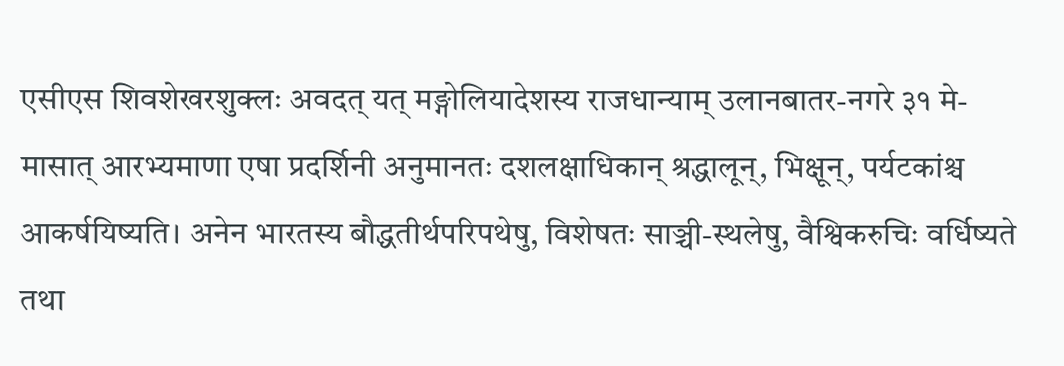एसीएस शिवशेखरशुक्लः अवदत् यत् मङ्गोलियादेशस्य राजधान्याम् उलानबातर-नगरे ३१ मे-मासात् आरभ्यमाणा एषा प्रदर्शिनी अनुमानतः दशलक्षाधिकान् श्रद्धालून्, भिक्षून्, पर्यटकांश्च आकर्षयिष्यति। अनेन भारतस्य बौद्धतीर्थपरिपथेषु, विशेषतः साञ्ची-स्थलेषु, वैश्विकरुचिः वर्धिष्यते तथा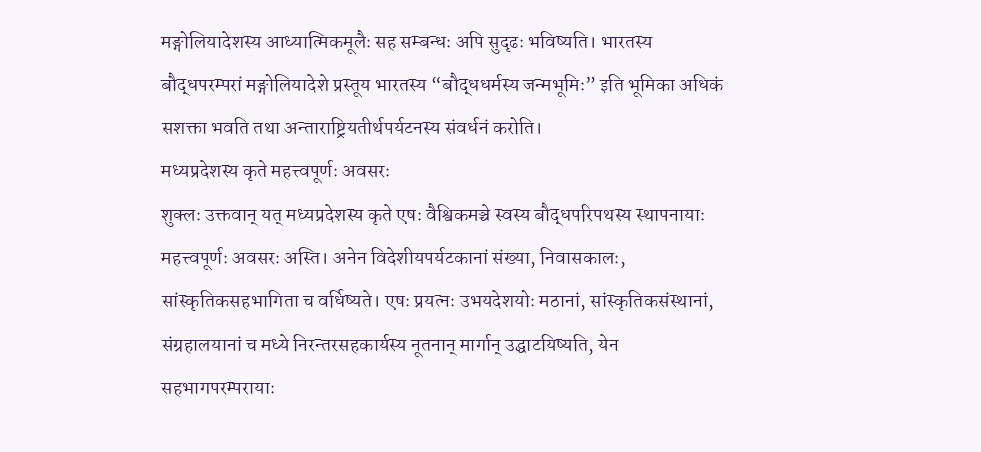मङ्गोलियादेशस्य आध्यात्मिकमूलैः सह सम्बन्धः अपि सुदृढः भविष्यति। भारतस्य बौद्धपरम्परां मङ्गोलियादेशे प्रस्तूय भारतस्य “बौद्धधर्मस्य जन्मभूमिः” इति भूमिका अधिकं सशक्ता भवति तथा अन्ताराष्ट्रियतीर्थपर्यटनस्य संवर्धनं करोति।
मध्यप्रदेशस्य कृते महत्त्वपूर्णः अवसरः
शुक्लः उक्तवान् यत् मध्यप्रदेशस्य कृते एषः वैश्विकमञ्चे स्वस्य बौद्धपरिपथस्य स्थापनायाः महत्त्वपूर्णः अवसरः अस्ति। अनेन विदेशीयपर्यटकानां संख्या, निवासकालः, सांस्कृतिकसहभागिता च वर्धिष्यते। एषः प्रयत्नः उभयदेशयोः मठानां, सांस्कृतिकसंस्थानां, संग्रहालयानां च मध्ये निरन्तरसहकार्यस्य नूतनान् मार्गान् उद्घाटयिष्यति, येन सहभागपरम्परायाः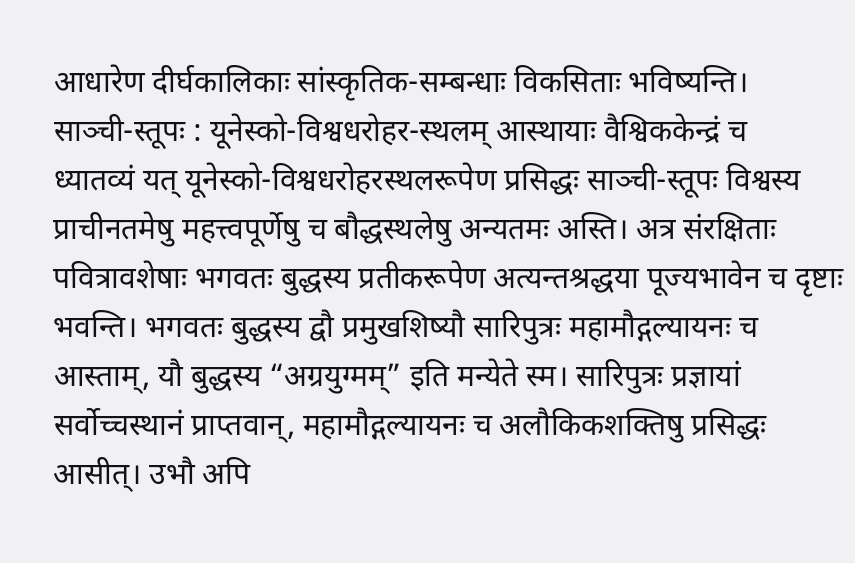आधारेण दीर्घकालिकाः सांस्कृतिक-सम्बन्धाः विकसिताः भविष्यन्ति।
साञ्ची-स्तूपः : यूनेस्को-विश्वधरोहर-स्थलम् आस्थायाः वैश्विककेन्द्रं च
ध्यातव्यं यत् यूनेस्को-विश्वधरोहरस्थलरूपेण प्रसिद्धः साञ्ची-स्तूपः विश्वस्य प्राचीनतमेषु महत्त्वपूर्णेषु च बौद्धस्थलेषु अन्यतमः अस्ति। अत्र संरक्षिताः पवित्रावशेषाः भगवतः बुद्धस्य प्रतीकरूपेण अत्यन्तश्रद्धया पूज्यभावेन च दृष्टाः भवन्ति। भगवतः बुद्धस्य द्वौ प्रमुखशिष्यौ सारिपुत्रः महामौद्गल्यायनः च आस्ताम्, यौ बुद्धस्य “अग्रयुग्मम्” इति मन्येते स्म। सारिपुत्रः प्रज्ञायां सर्वोच्चस्थानं प्राप्तवान्, महामौद्गल्यायनः च अलौकिकशक्तिषु प्रसिद्धः आसीत्। उभौ अपि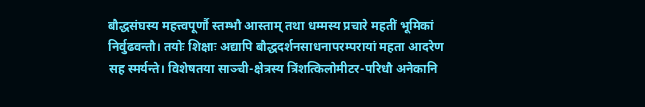बौद्धसंघस्य महत्त्वपूर्णौ स्तम्भौ आस्ताम् तथा धम्मस्य प्रचारे महतीं भूमिकां निर्वुढवन्तौ। तयोः शिक्षाः अद्यापि बौद्धदर्शनसाधनापरम्परायां महता आदरेण सह स्मर्यन्ते। विशेषतया साञ्ची-क्षेत्रस्य त्रिंशत्किलोमीटर-परिधौ अनेकानि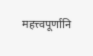महत्त्वपूर्णानि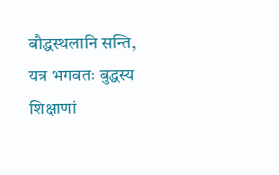बौद्धस्थलानि सन्ति, यत्र भगवतः बुद्धस्य शिक्षाणां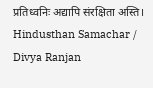प्रतिध्वनिः अद्यापि संरक्षिता अस्ति।
Hindusthan Samachar / Divya Ranjan